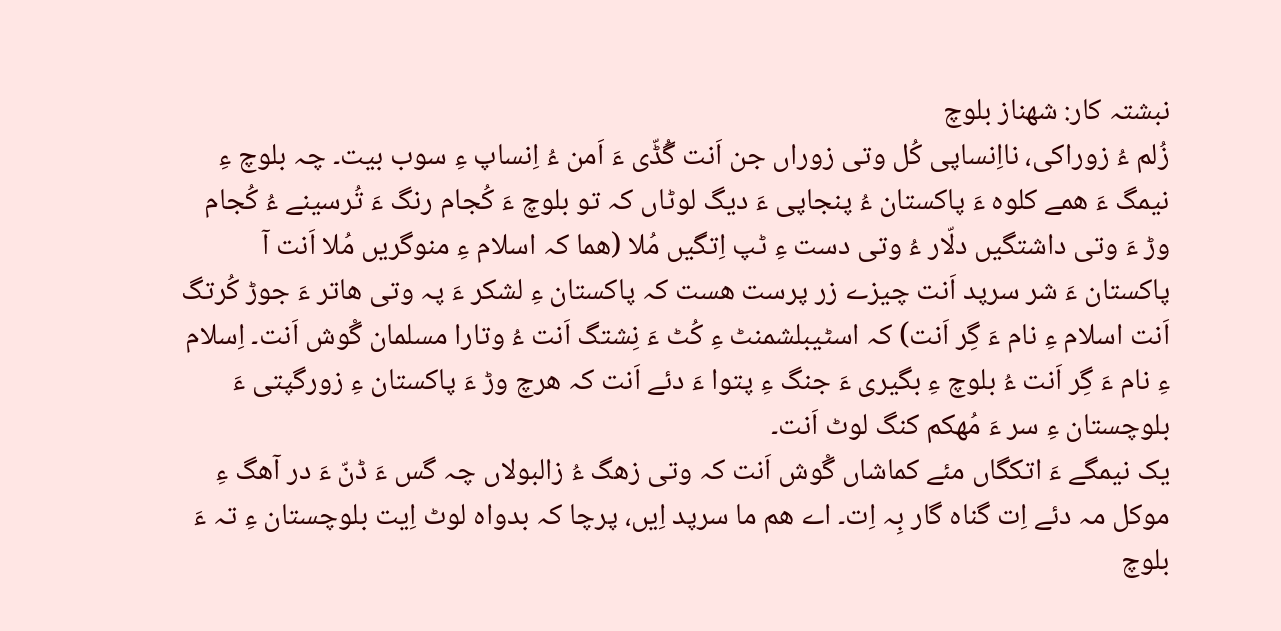نبشتہ کار: شھناز بلوچ
زُلم ءُ زوراکی، نااِنساپی کُل وتی زوراں جن اَنت گُڈّی ءَ اَمن ءُ اِنساپ ءِ سوب بیت۔ چہ بلوچ ءِ نیمگ ءَ ھمے کلوہ ءَ پاکستان ءُ پنجاپی ءَ دیگ لوٹاں کہ تو بلوچ ءَ کُجام رنگ ءَ تُرسینے ءُ کُجام وڑ ءَ وتی داشتگیں دلّار ءُ وتی دست ءِ ٹپ اِتگیں مُلا (ھما کہ اسلام ءِ منوگریں مُلا اَنت آ پاکستان ءَ شر سرپد اَنت چیزے زر پرست ھست کہ پاکستان ءِ لشکر ءَ پہ وتی ھاتر ءَ جوڑ کُرتگ اَنت اسلام ءِ نام ءَ گِر اَنت) کہ اسٹیبلشمنٹ ءِ کُٹ ءَ نِشتگ اَنت ءُ وتارا مسلمان گْوش اَنت۔ اِسلام ءِ نام ءَ گِر اَنت ءُ بلوچ ءِ بگیری ءَ جنگ ءِ پتوا ءَ دئے اَنت کہ ھرچ وڑ ءَ پاکستان ءِ زورگپتی ءَ بلوچستان ءِ سر ءَ مُھکم کنگ لوٹ اَنت۔
یک نیمگے ءَ اتکگاں مئے کماشاں گْوش اَنت کہ وتی زھگ ءُ زالبولاں چہ گس ءَ ڈنّ ءَ در آھگ ءِ موکل مہ دئے اِت گناہ گار بِہ اِت۔ اے ھم ما سرپد اِیں، پرچا کہ بدواہ لوٹ اِیت بلوچستان ءِ تہ ءَ بلوچ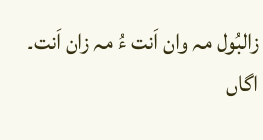زالبُول مہ وان اَنت ءُ مہ زان اَنت۔ اگاں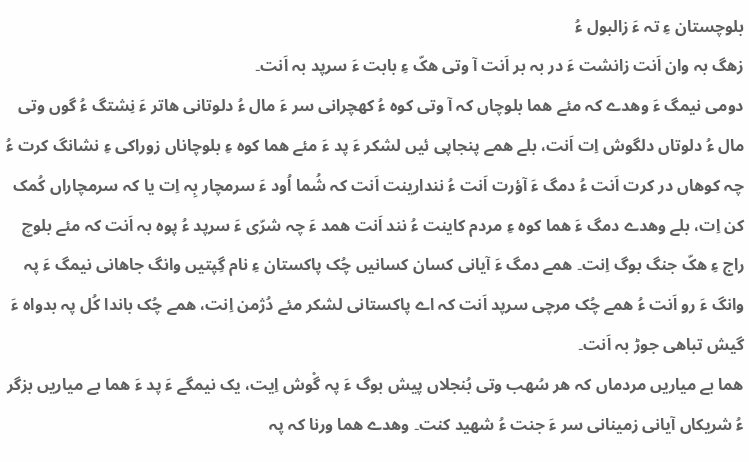بلوچستان ءِ تہ ءَ زالبول ءُ
زھگ بہ وان اَنت زانشت ءَ در بہ بر اَنت آ وتی ھکّ ءِ بابت ءَ سرپد بہ اَنت۔
دومی نیمگ ءَ وھدے کہ مئے ھما بلوچاں کہ آ وتی کوہ ءُ کھچرانی سر ءَ مال ءُ دلوتانی ھاتر ءَ نِشتگ ءُ گوں وتی مال ءُ دلوتاں دلگوش اِت اَنت، بلے ھمے پنجاپی ئیں لشکر ءَ پد ءَ مئے ھما کوہ ءِ بلوچاناں زوراکی ءِ نشانگ کرت ءُ چہ کوھاں در کرت اَنت ءُ دمگ ءَ آؤرت اَنت ءُ نندارینت اَنت کہ شُما اُود ءَ سرمچار بِہ اِت یا کہ سرمچاراں کُمک کن اِت، بلے وھدے دمگ ءَ ھما کوہ ءِ مردم کاینت ءُ نند اَنت ھمد ءَ چہ شرّی ءَ سرپد ءُ پوہ بہ اَنت کہ مئے بلوچ راج ءِ ھکّ جنگ بوگ اِنت۔ ھمے دمگ ءَ آیانی کسان کسانیں چُک پاکستان ءِ نام گِپتیں وانگ جاھانی نیمگ ءَ پہ وانگ ءَ رو اَنت ءُ ھمے چُک مرچی سرپد اَنت کہ اے پاکستانی لشکر مئے دُژمن اِنت، ھمے چُک باندا کُل پہ بدواہ ءَ گیش تباھی جوڑ بہ اَنت۔
ھما بے میاریں مردماں کہ ھر سُھب وتی بُنجلاں پیش بوگ ءَ پہ گْوش اِیت، یک نیمگے ءَ پد ءَ ھما بے میاریں بزگر ءُ شریکاں آیانی زمینانی سر ءَ جنت ءُ شھید کنت۔ وھدے ھما ورنا کہ پہ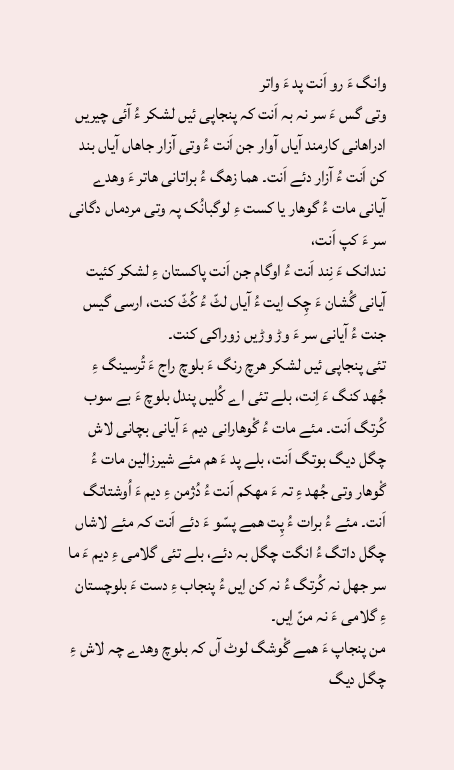وانگ ءَ رو اَنت پد ءَ واتر
وتی گس ءَ سر نہ بہ اَنت کہ پنجاپی ئیں لشکر ءُ آئی چیریں ادراھانی کارمند آیاں آوار جن اَنت ءُ وتی آزار جاھاں آیاں بند کن اَنت ءُ آزار دئے اَنت۔ ھما زھگ ءُ براتانی ھاتر ءَ وھدے آیانی مات ءُ گوھار یا کست ءِ لوگبانُک پہ وتی مردماں دگانی سر ءَ کپ اَنت،
نندانک ءَ نِند اَنت ءُ اوگام جن اَنت پاکستان ءِ لشکر کئیت آیانی گُشان ءَ چِک اِیت ءُ آیاں لٹّ ءُ کُٹّ کنت، ارسی گیس جنت ءُ آیانی سر ءَ وڑ وڑیں زوراکی کنت۔
تئی پنجاپی ئیں لشکر ھرچ رنگ ءَ بلوچ راج ءَ تُرسینگ ءِ جُھد کنگ ءَ اِنت، بلے تئی اے کُلیں پندل بلوچ ءَ بے سوب کُرتگ اَنت۔ مئے مات ءُ گْوھارانی دیم ءَ آیانی بچانی لاش چگل دیگ بوتگ اَنت، بلے پد ءَ ھم مئے شیرزالین مات ءُ گْوھار وتی جُھد ءِ تہ ءَ مھکم اَنت ءُ دُژمن ءِ دیم ءَ اُوشتاتگ اَنت۔ مئے ءُ برات ءُ پِت ھمے پسّو ءَ دئے اَنت کہ مئے لاشاں چگل داتگ ءُ انگت چگل بہ دئے، بلے تئی گلامی ءِ دیم ءَ ما سر جھل نہ کُرتگ ءُ نہ کن اِیں ءُ پنجاب ءِ دست ءَ بلوچستان ءِ گلامی ءَ نہ منّ اِیں۔
من پنجاپ ءَ ھمے گْوشگ لوٹ آں کہ بلوچ وھدے چہ لاش ءِ چگل دیگ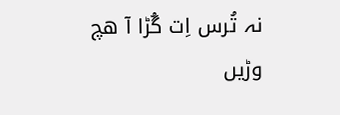نہ تُرس اِت گُڑا آ ھچ وڑیں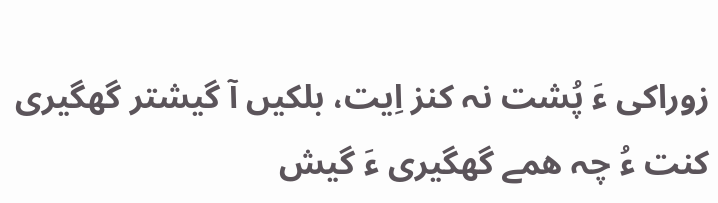زوراکی ءَ پُشت نہ کنز اِیت، بلکیں آ گیشتر گھگیری کنت ءُ چہ ھمے گھگیری ءَ گیش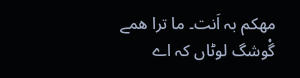مھکم بہ اَنت۔ ما ترا ھمے گْوشگ لوٹاں کہ اے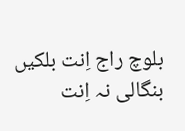بلوچ راج اِنت بلکیں بنگالی نہ اِنت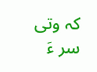کہ وتی سر ءَ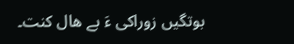بوتگیں زوراکی ءَ بے ھال کنت۔